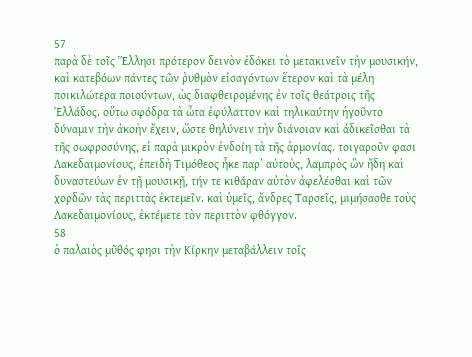57
παρὰ δὲ τοῖς Ἕλλησι πρότερον δεινὸν ἐδόκει τὸ μετακινεῖν τὴν μουσικήν, καὶ κατεβόων πάντες τῶν ῥυθμὸν εἰσαγόντων ἕτερον καὶ τὰ μέλη ποικιλώτερα ποιούντων, ὡς διαφθειρομένης ἐν τοῖς θεάτροις τῆς Ἑλλάδος. οὕτω σφόδρα τὰ ὦτα ἐφύλαττον καὶ τηλικαύτην ἡγοῦντο δύναμιν τὴν ἀκοὴν ἔχειν, ὥστε θηλύνειν τὴν διάνοιαν καὶ ἀδικεῖσθαι τὰ τῆς σωφροσύνης, εἰ παρὰ μικρὸν ἐνδοίη τὰ τῆς ἁρμονίας. τοιγαροῦν φασι Λακεδαιμονίους, ἐπειδὴ Τιμόθεος ἧκε παρʼ αὐτοὺς, λαμπρὸς ὢν ἤδη καὶ δυναστεύων ἐν τῇ μουσικῇ, τήν τε κιθάραν αὐτὸν ἀφελέσθαι καὶ τῶν χορδῶν τὰς περιττὰς ἐκτεμεῖν. καὶ ὑμεῖς, ἄνδρες Ταρσεῖς, μιμήσασθε τοὺς Λακεδαιμονίους, ἐκτέμετε τὸν περιττὸν φθόγγον.
58
ὁ παλαιὸς μῦθός φησι τὴν Κίρκην μεταβάλλειν τοῖς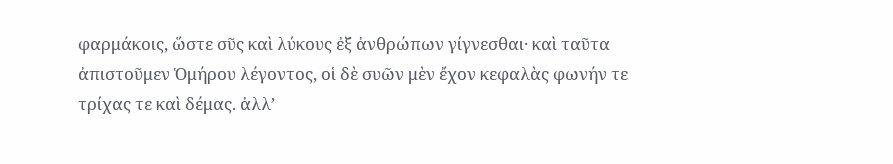φαρμάκοις, ὥστε σῦς καὶ λύκους ἐξ ἀνθρώπων γίγνεσθαι· καὶ ταῦτα ἀπιστοῦμεν Ὁμήρου λέγοντος, οἱ δὲ συῶν μὲν ἔχον κεφαλὰς φωνήν τε τρίχας τε καὶ δέμας. ἀλλʼ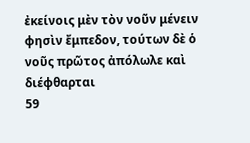ἐκείνοις μὲν τὸν νοῦν μένειν φησὶν ἔμπεδον, τούτων δὲ ὁ νοῦς πρῶτος ἀπόλωλε καὶ διέφθαρται
59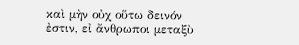καὶ μὴν οὐχ οὕτω δεινόν ἐστιν, εἰ ἄνθρωποι μεταξὺ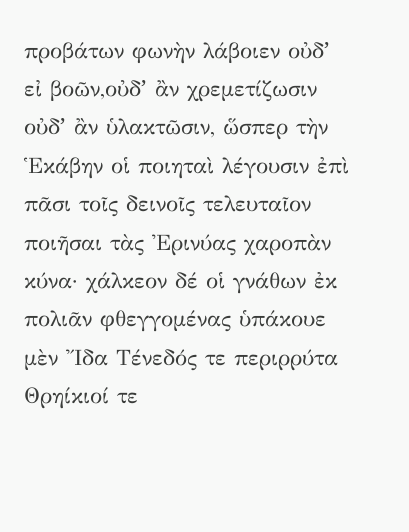προβάτων φωνὴν λάβοιεν οὐδʼ εἰ βοῶν,οὐδʼ ἂν χρεμετίζωσιν οὐδʼ ἂν ὑλακτῶσιν, ὥσπερ τὴν Ἑκάβην οἱ ποιηταὶ λέγουσιν ἐπὶ πᾶσι τοῖς δεινοῖς τελευταῖον ποιῆσαι τὰς Ἐρινύας χαροπὰν κύνα· χάλκεον δέ οἱ γνάθων ἐκ πολιᾶν φθεγγομένας ὑπάκουε μὲν Ἴδα Τένεδός τε περιρρύτα Θρηίκιοί τε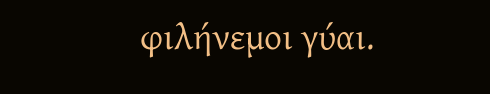φιλήνεμοι γύαι.